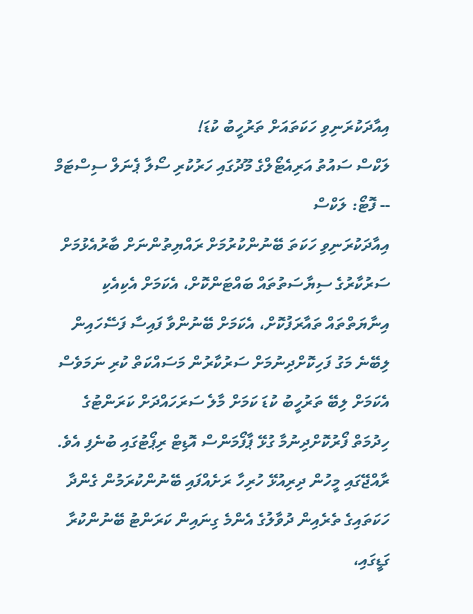އިއާދަކުރަނިވި ހަކަތައަށް ތަރުހީބު ކުޑަ!
ލަކްސް ސައުތު އަރިއެޓޯލްގެ މޫދުގައި ހަރުކުރި ސޯލާ ޕެނަލް ސިސްޓަމް -- ފޮޓޯ: ލަކްސް
އިއާދަކުރަނިވި ހަކަތަ ބޭނުންކުރުމަށް ރައްޔިތުންނަށް ބާރުއެޅުމަށް ސަރުކާރުގެ ސިޔާސަތުތައް ބައްޓަންކޮށް، އެކަމަށް އެކިއެކި އިނާޔަތްތައް ތައާރަފުކޮށް، އެކަމަށް ބޭނުންވާ ފައިސާ ފަސޭހައިން ލިބޭނެ މަގު ފަހިކޮށްދިނުމަށް ސަރުކާރުން މަސައްކަތް ކުރި ނަމަވެސް އެކަމަށް ލިބޭ ތަރުހީބު ކުޑަ ކަމަށް މާލެ ސަރަހައްދަށް ކަރަންޓުގެ ހިދުމަތް ފޯރުކޮށްދިނުމާ ގުޅޭ ޕާފޯމަންސް އޮޑިޓް ރިޕޯޓުގައި ބުނެފި އެވެ.
ރާއްޖޭގައި މީހުން ދިރިއުޅޭ ހުރިހާ ރަށެއްފައި ބޭނުންކުރަމުން ގެންދާ ހަކަތައިގެ ތެރެއިން ދުވާލުގެ އެންމެ ގިނައިން ކަރަންޓު ބޭނުންކުރާ ގަޑީގައި،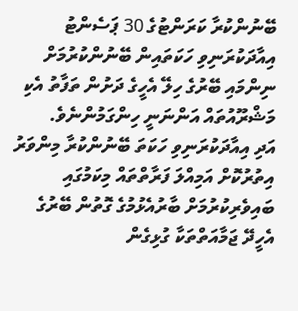ބޭނުންކުރާ ކަރަންޓުގެ 30 ޕަސެންޓު އިއާދަކުރަނިވި ހަކަތައިން ބޭނުންކުރުމަށް ނިންމައި ބޭރުގެ ހިލޭ އެހީގެ ދަށުން ތަފާތު އެކި މަޝްރޫއުތައް އަންނަނީ ހިންގަމުންނެވެ.
އަދި އިއާދަކުރަނިވި ހަކަތަ ބޭނުންކުރާ މިންވަރު އިތުރުކޮށް އަމިއްލަ ފަރާތްތައް މިކަމުގައި ބައިވެރިކުރުމަށް ބާރުއެޅުމުގެ ގޮތުން ބޭރުގެ އެހީދޭ ޖަމާއަތްތަކާ ގުޅިގެން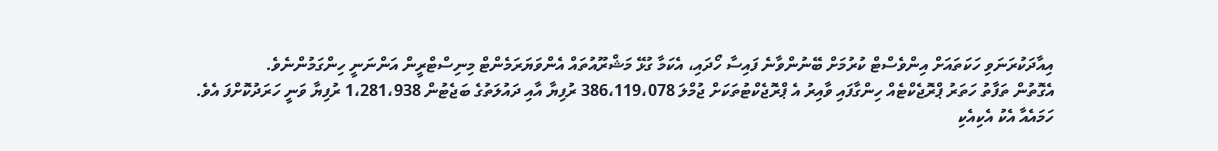އިއާދަކުރަނަވި ހަކަތައަށް އިންވެސްޓް ކުރުމަށް ބޭނުންވާނެ ފައިސާ ހޯދައި، އެކަމާ ގުޅޭ މަޝްރޫއުތައް އެންވަޔަރަމެންޓް މިނިސްޓްރީން އަންނަނީ ހިންގަމުންނެވެ.
އެގޮތުން ތަފާތު ހަތަރު ޕްރޮޖެކްޓެއް ހިންގާފައި ވާއިރު އެ ޕްރޮޖެކްޓުތަކަށް ޖުމްލަ 386،119،078 ރުފިޔާ އާއި ދައުލަތުގެ ބަޖެޓުން 1،281،938 ރުފިޔާ ވަނީ ހަރަދުކޮށްފަ އެވެ.
ހަމައެއާ އެކު އެކިއެކި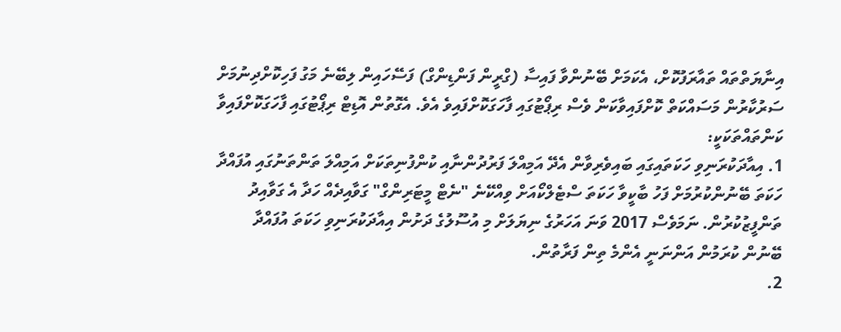އިނާޔަތްތައް ތައާރަފުކޮށް، އެކަމަށް ބޭނުންވާ ފައިސާ (ގްރީން ފަންޑިންގް) ފަސޭހައިން ލިބޭނެ މަގު ފަހިކޮށްދިނުމަށް ސަރުކާރުން މަސައްކަތް ކޮށްފައިވާކަން ވެސް ރިޕޯޓުގައި ފާހަގަކޮށްފައިވެ އެވެ. އެގޮތުން އޮޑިޓް ރިޕޯޓުގައި ފާހަގަކޮށްފައިވާ ކަންތައްތަކަކީ:
1. އިއާދަކުރަނިވި ހަކަތައިގައި ބައިވެރިވާން އެދޭ އަމިއްލަ ފަރުދުންނާއި ކުންފުނިތަކަށް އަމިއްލަ ތަންތަނުގައި އުފައްދާ ހަކަތަ ބޭނުންކުރުމަށް ފަހު ބާކީވާ ހަކަތަ ސްޓެލްކޯއަށް ވިއްކޭނެ "ނެޓް މީޓަރިންގް" ގަވާއިދެއް ހަދާ އެ ގަވާއިދު ތަންފީޒުކުރުން. ނަމަވެސް 2017 ވަނަ އަހަރުގެ ނިޔަލަށް މި އުސޫލުގެ ދަށުން އިއާދަކުރަނިވި ހަކަތަ އުފައްދާ ބޭނުން ކުރަމުން އަންނަނީ އެންމެ ތިން ފަރާތުން.
2.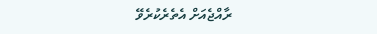ރާއްޖެއަށް އެތެރެކުރެވޭ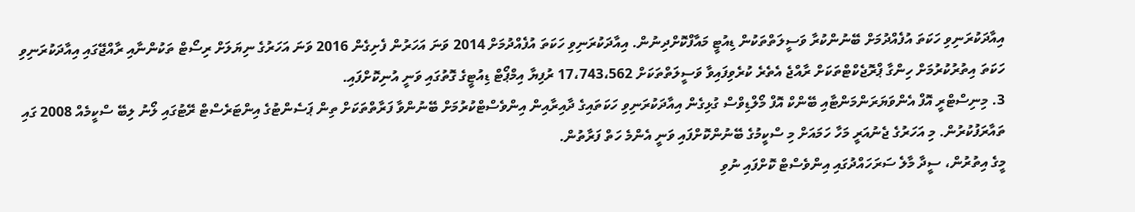އިއާދަކުރަނިވި ހަކަތަ އުފެއްދުމަށް ބޭނުންކުރާ ވަސީލަތްތަކުން ޑިއުޓީ މައާފްކޮށްދިނުން. އިއާދަކުރަނިވި ހަކަތަ އުފެއްދުމަށް 2014 ވަނަ އަހަރުން ފެށިގެން 2016 ވަނަ އަހަރުގެ ނިޔަލަށް ރިސޯޓް ތަކުންނާއި ރާއްޖޭގައި އިއާދަކުރަނިވި ހަކަތަ އިތުރުކުރުމަށް ހިންގާ ޕްރޮޖެކްޓްތަކަށް ރާއްޖެ އެތެރެ ކުރެވިފައިވާ ވަސީލަތްތަކަށް 17،743،562 ރުފިޔާ އިމްޕޯޓް ޑިއުޓީގެ ގޮތުގައި ވަނީ އުނިކޮށްފައި.
3. މިނިސްޓްރީ އޮފް އެންވަޔަރަންމަންޓާއި ބޭންކް އޮފް މޯލްޑިވްސް ގުޅިގެން އިއާދަކުރަނިވި ހަކަތައިގެ ދާއިރާއިން އިންވެސްޓްކުރުމަށް ބޭނުންވާ ފަރާތްތަކަށް ތިން ޕަސެންޓުގެ އިންޓަރެސްޓް ރޭޓުގައި ލޯނު ލިބޭ ސްކީމެއް 2008 ގައި
ތައާރަފުކުރުން. މި އަހަރުގެ ޖެނުއަރީ މަހާ ހަމައަށް މި ސްކީމުގެ ބޭނުންކޮށްފައި ވަނީ އެންމެ ހަތް ފަރާތުން.
މީގެ އިތުރުން، ސީދާ މާލެ ސަރަހައްދުގައި އިންވެސްޓް ކޮށްފައި ނުވި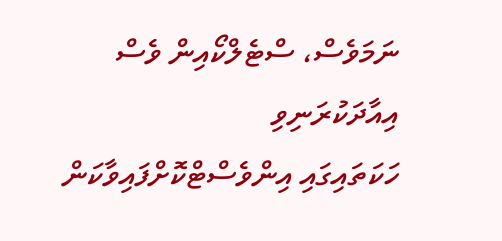ނަމަވެސް، ސްޓެލްކޯއިން ވެސް އިއާދަކުރަނިވި
ހަކަތައިގައި އިންވެސްޓްކޮށްފައިވާކަން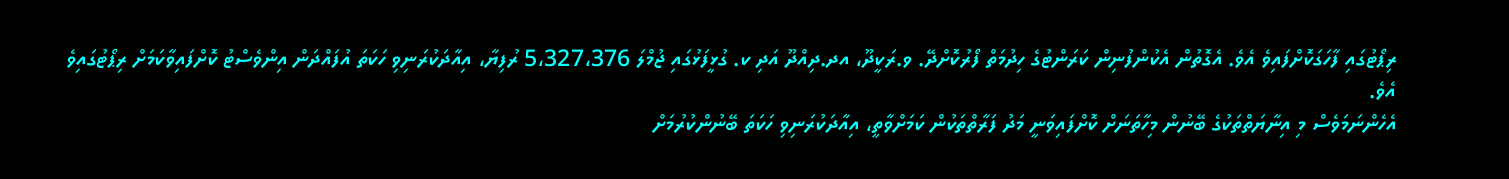ރިޕޯޓުގައި ފާހަގަކޮށްފައިވެ އެވެ. އެގޮތުން އެކުންފުނިން ކަރަންޓުގެ ހިދުމަތް ފޯރުކޮށްދޭ. ވ.ރަކީދޫ، އދ.ދިއްދޫ އަދި ކ. ގުޅީފަޅުގައި ޖުމްލަ 5،327،376 ރުފިޔާ، އިއާދަކުރަނިވި ހަކަތަ އުފައްދަން އިންވެސްޓު ކޮށްފައިވާކަމަށް ރިޕޯޓުގައިވެ އެވެ.
އެހެންނަމަވެސް މި އިނާޔަތްތަކުގެ ބޭނުން މިހާތަނަށް ކޮށްފައިވަނީ މަދު ފަރާތްތަކުން ކަމަށްވާތީ، އިއާދަކުރަނިވި ހަކަތަ ބޭނުންކުރުމަށް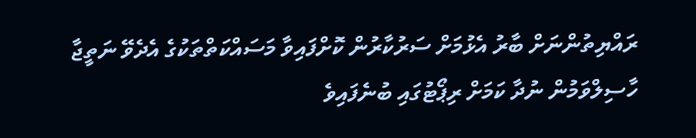ރައްޔިތުންނަށް ބާރު އެޅުމަށް ސަރުކާރުން ކޮށްފައިވާ މަސައްކަތްތަކުގެ އެދެވޭ ނަތީޖާ ހާސިލްވަމުން ނުދާ ކަމަށް ރިޕޯޓުގައި ބުނެފައިވެ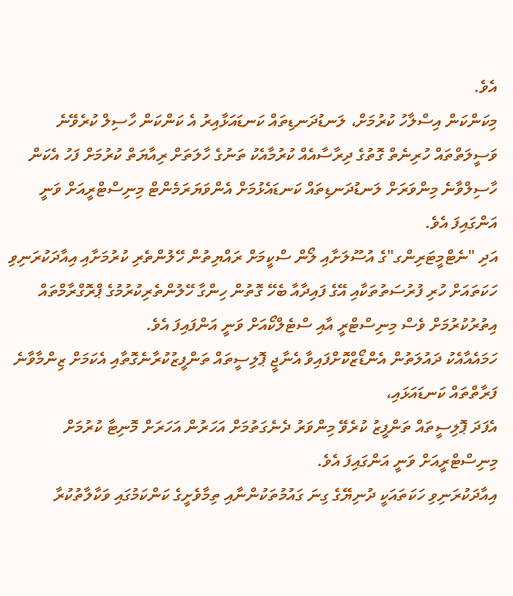އެވެ.
މިކަންކަން އިސްލާހު ކުރުމަށް، ލަނޑުދަނޑިތައް ކަނޑައަޅާއިރު އެ ކަންކަން ހާސިލް ކުރެވޭނެ ވަސީލަތްތައް ހުރިނެތް ގޮތުގެ ދިރާސާއެއް ކުރުމާއެކު ތަނުގެ ހާލަތަށް ރިއާޔަތް ކުރުމަށް ފަހު އެކަން ހާސިލްވާނެ މިންވަރަށް ލަނޑުދަނޑިތައް ކަނޑައެޅުމަށް އެންވަޔަރަމެންޓް މިނިސްޓްރީއަށް ވަނީ އަންގައިފަ އެވެ.
އަދި "ނެޓްމީޓަރިންގ"ގެ އުސޫލަށާއި ލޯން ސްކީމަށް ރައްޔިތުން ހޭލުންތެރި ކުރުމަށާއި އިއާދަކުރަނިވި ހަކަތައަށް ހުރި ފުރުސަތުތަކާއި އޭގެ ފައިދާއާ ބެހޭ ގޮތުން ހިންގާ ހޭލުންތެރިކުރުމުގެ ޕްރޮގްރާމްތައް އިތުރުކުރުމަށް ވެސް މިނިސްޓްރީ އާއި ސްޓެލްކޯއަށް ވަނީ އަންފައިފަ އެވެ.
ހަމައެއާއެކު ދައުލަތުން އެންޑޯޒްކޮށްފައިވާ އެނާޖީ ޕޮލިސީތައް ތަންފީޒުކުރާނެގޮތާއި އެކަމަށް ޒިންމާވާނެ ފަރާތްތައް ކަނޑައަޅައި،
އެފަދަ ޕޮލިސީތައް ތަންފީޒު ކުރެވޭ މިންވަރު ދެނެގަތުމަށް އަހަރުން އަހަރަށް މޮނިޓާ ކުރުމަށް މިނިސްޓްރީއަށް ވަނީ އަންގައިފަ އެވެ.
އިއާދަކުރަނިވި ހަކަތައަކީ ދުނިޔޭގެ ގިނަ ގައުމުތަކުންނާއި ތިމާވެށީގެ ކަންކަމުގައި ވަކާލާތުކުރާ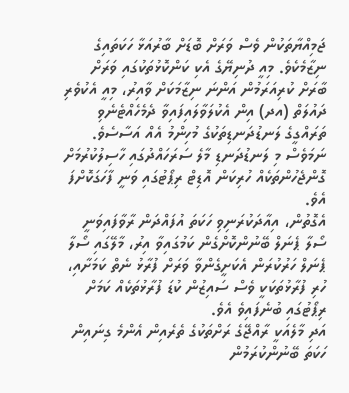ޖަމިއްޔާތަކުން ވެސް ވަރަށް ބޮޑަށް ބާރުއަޅާ ހަކަތައިގެ ނިޒާމެކެވެ. މިއީ ދުނިޔޭގެ އެކި ކަންކޮޅުތަކުގައި ވަރަށް ބާރަށް ކުރިއަރަމުން އަންނަ ނިޒާމަކަށް ވާއިރު، މިއީ އެކުވެރި ދައުލަތް (އދ) އިން އެކުލަވާލައިފައިވާ ދެމެހެއްޓެނެވި ތަރައްގީގެ ލަނޑުދަނޑިތަކުގެ މުހިންމު އެއް އަސާސެވެ.
ނަމަވެސް މި ލަނޑުދަނޑި މާލެ ސަރަހައްދުގައި ހާސިލުކުރުމަށް ގޮންޖެހުންތަކެއް ހުރިކަން އޮޑިޓް ރިޕޯޓުގައި ވަނީ ފާހަގަކޮށްފަ އެވެ.
އެގޮތުން، އިއާދަކުރަނިވި ހަކަތަ އުފައްދަން ރާވާފައިވަނީ ސޯލާ ޕެނަލް ބޭނުންކޮށްގެން ކަމުގައިވާ އިރު، މާލޭގައި ސޯލާ ޕެނަލް ހަރުކުރަން އެކަށީގެންވާ ވަރަށް ފުރާޅު ނެތް ކަމަށާއި، ހުރި ފުރާޅުތަކަކީ ވެސް ސައިޒުން ކުޑަ ފުރާޅުތަކެއް ކަމަށް ރިޕޯޓުގައި ބުނެފައިވެ އެވެ.
އަދި މާލެއަކީ ރާއްޖޭގެ ރަށްތަކުގެ ތެރެއިން އެންމެ ގިނައިން ހަކަތަ ބޭނުންކުރަމުން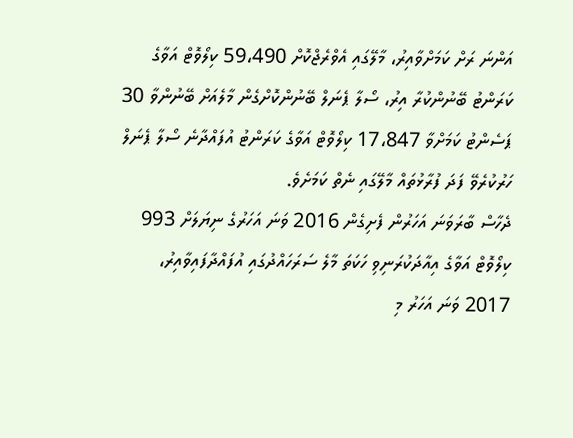އަންނަ ރަށް ކަމަށްވާއިރު، މާލޭގައި އެވްރެޖްކޮށް 59،490 ކިލޯވޮޓް އަވާގެ ކަރަންޓު ބޭނުންކުރާ އިރު، ސޯލާ ޕެނަލް ބޭނުންކޮށްގެން މާލެއަށް ބޭނުންވާ 30 ޕަސެންޓު ކަމަށްވާ 17،847 ކިލޯވޮޓް އަވާގެ ކަރަންޓު އުފައްދާނެ ސޯލާ ޕެނަލް ހަރުކުރެވޭ ފަދަ ފުރާޅުތައް މާލޭގައި ނެތް ކަމަށެވެ.
ދެހާސް ބާރަވަނަ އަހަރުން ފެށިގެން 2016 ވަނަ އަހަރުގެ ނިޔަލަށް 993 ކިލޯވޮޓް އަވާގެ އިއާދަކުރަނިވި ހަކަތަ މާލެ ސަރަހައްދުގައި އުފައްދާފައިވާއިރު، 2017 ވަނަ އަހަރު މި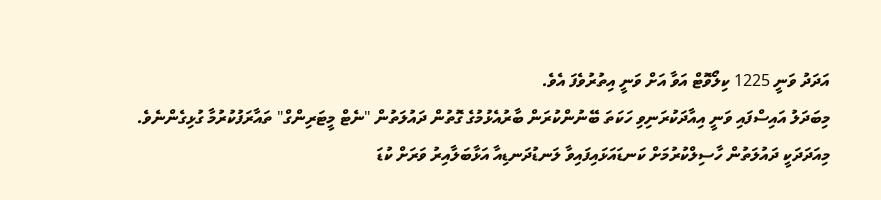އަދަދު ވަނީ 1225 ކިލޯވޮޓް އަވާ އަށް ވަނީ އިތުރުވެފަ އެވެ.
މިބަދަލު އައިސްފައި ވަނީ އިއާދަކުރަނިވި ހަކަތަ ބޭނުންކުރަން ބާރުއެޅުމުގެ ގޮތުން ދައުލަތުން "ނެޓް މީޓަރިންގް" ތައާރަފުކުރުމާ ގުޅިގެންނެވެ.
މިއަދަދަކީ ދައުލަތުން ހާސިލްކުރުމަށް ކަނޑައަޅައިފައިވާ ލަނޑުދަނޑިއާ އަޅާބަލާއިރު ވަރަށް ކުޑަ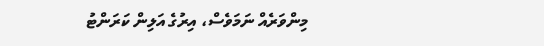މިންވަރެއް ނަމަވެސް، އިރުގެ އަލިން ކަރަންޓު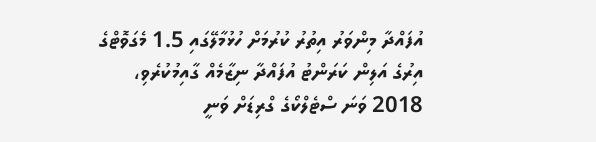އުފައްދާ މިންވަރު އިތުރު ކުރުމަށް ހުޅުމާލޭގައި 1.5 މެގަވޮޓްގެ އިރުގެ އަލިން ކަރަންޓު އުފައްދާ ނިޒާމެއް ގާއިމުކުރެވި، 2018 ވަނަ ސްޓެލްކޯގެ ގްރިޑަށް ވަނީ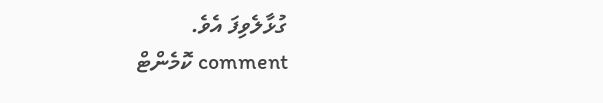ގުޅާލެވިފަ އެވެ.
comment ކޮމެންޓް